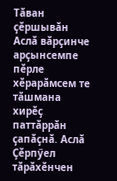Тӑван ҫӗршывӑн Аслӑ вӑрҫинче арҫынсемпе пӗрле хӗрарӑмсем те тӑшмана хирӗҫ паттӑррӑн ҫапӑҫнӑ. Аслӑ Ҫӗрпӳел тӑрӑхӗнчен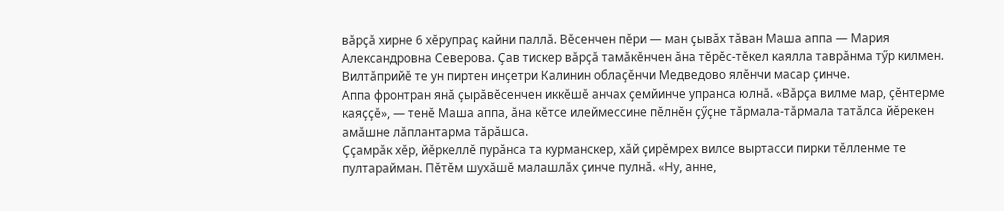вӑрҫӑ хирне 6 хӗрупраҫ кайни паллӑ. Вӗсенчен пӗри — ман ҫывӑх тӑван Маша аппа — Мария Александровна Северова. Ҫав тискер вӑрҫӑ тамӑкӗнчен ӑна тӗрӗс-тӗкел каялла таврӑнма тӳр килмен. Вилтӑприйӗ те ун пиртен инҫетри Калинин облаҫӗнчи Медведово ялӗнчи масар ҫинче.
Аппа фронтран янӑ ҫырӑвӗсенчен иккӗшӗ анчах ҫемйинче упранса юлнӑ. «Вӑрҫа вилме мар, ҫӗнтерме каяҫҫӗ», — тенӗ Маша аппа, ӑна кӗтсе илеймессине пӗлнӗн ҫӳҫне тӑрмала-тӑрмала татӑлса йӗрекен амӑшне лӑплантарма тӑрӑшса.
Ҫҫамрӑк хӗр, йӗркеллӗ пурӑнса та курманскер, хӑй ҫирӗмрех вилсе выртасси пирки тӗлленме те пултарайман. Пӗтӗм шухӑшӗ малашлӑх ҫинче пулнӑ. «Ну, анне,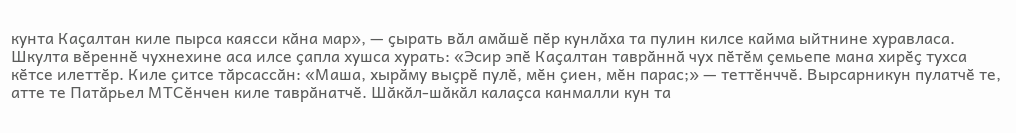кунта Каҫалтан киле пырса каясси кӑна мар», — ҫырать вӑл амӑшӗ пӗр кунлӑха та пулин килсе кайма ыйтнине хуравласа. Шкулта вӗреннӗ чухнехине аса илсе ҫапла хушса хурать: «Эсир эпӗ Каҫалтан таврӑннӑ чух пӗтӗм ҫемьепе мана хирӗҫ тухса кӗтсе илеттӗр. Киле ҫитсе тӑрсассӑн: «Маша, хырӑму выҫрӗ пулӗ, мӗн ҫиен, мӗн парас;» — теттӗнччӗ. Вырсарникун пулатчӗ те, атте те Патӑрьел МТСӗнчен киле таврӑнатчӗ. Шӑкӑл-шӑкӑл калаҫса канмалли кун та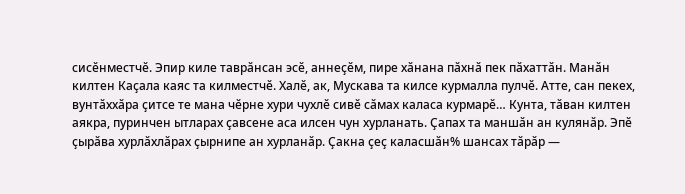сисӗнместчӗ. Эпир киле таврӑнсан эсӗ, аннеҫӗм, пире хӑнана пӑхнӑ пек пӑхаттӑн. Манӑн килтен Каҫала каяс та килместчӗ. Халӗ, ак, Мускава та килсе курмалла пулчӗ. Атте, сан пекех, вунтӑххӑра ҫитсе те мана чӗрне хури чухлӗ сивӗ сӑмах каласа курмарӗ… Кунта, тӑван килтен аякра, пуринчен ытларах ҫавсене аса илсен чун хурланать. Ҫапах та маншӑн ан кулянӑр. Эпӗ ҫырӑва хурлӑхлӑрах ҫырнипе ан хурланӑр. Ҫакна ҫеҫ каласшӑн% шансах тӑрӑр —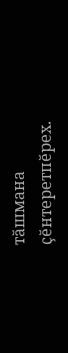тӑшмана ҫӗнтеретпӗрех.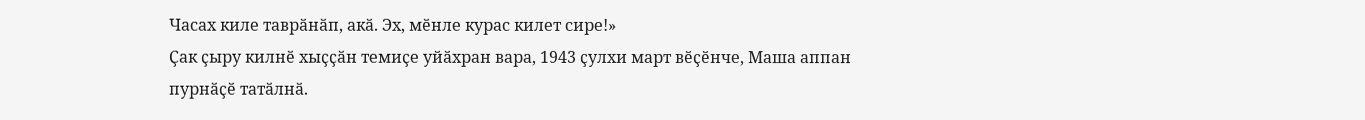Часах киле таврӑнӑп, акӑ. Эх, мӗнле курас килет сире!»
Ҫак ҫыру килнӗ хыҫҫӑн темиҫе уйӑхран вара, 1943 ҫулхи март вӗҫӗнче, Маша аппан пурнӑҫӗ татӑлнӑ.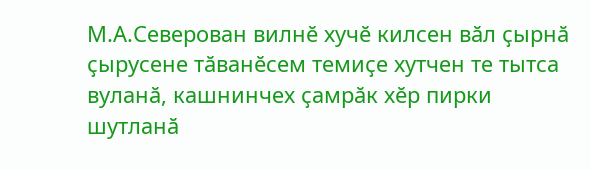М.А.Северован вилнӗ хучӗ килсен вӑл ҫырнӑ ҫырусене тӑванӗсем темиҫе хутчен те тытса вуланӑ, кашнинчех ҫамрӑк хӗр пирки шутланӑ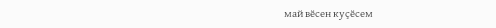май вӗсен куҫӗсем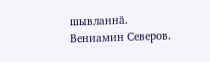шывланнӑ.
Вениамин Северов.